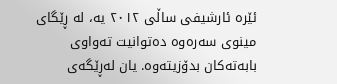ئێرە ئارشیفی ساڵی ٢٠١٢ یە، لە ڕێگای مینوی سەرەوە دەتوانیت تەواوی بابەتەکان بدۆزیتەوە. یان لەڕێگەی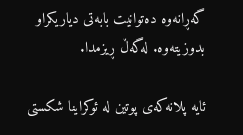گەڕانەوە دەتوانیت بابەتی دیاریکراو بدوزیتەوە. لەگەڵ ڕیزمدا.

ئایە پلانەکەی پوتین لە ئوکراینا شکستی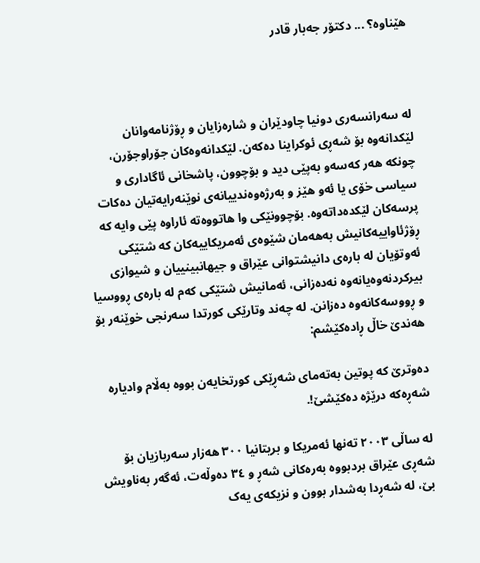هێناوە؟ ... دکتۆر جەبار قادر



لە سەرانسەری دونیا چاودێران و شارەزایان و ڕۆژنامەوانان لێکدانەوە بۆ شەڕی ئوکراینا دەکەن. لێکدانەوەکان جۆراوجۆرن، چونکە هەر کەسەو بەپێی دید و بۆچوون، پاشخانی ئاگاداری و سیاسی خۆی یا ئەو هێز و بەرژەوەندییانەی نوێنەرایەتیان دەکات پرسەکان لێکدەداتەوە. بۆچوونێکی وا هاتووەتە ئاراوە پێی وایە کە ڕۆژئاواییەکانیش بەهەمان شێوەی ئەمریکاییەکان کە شتێکی ئەوتۆیان لە بارەی دانیشتوانی عێراق و جیهانبینییان و شیوازی بیرکردنەوەیانەوە نەدەزانی، ئەمانیش شتێکی کەم لە بارەی ڕووسیا و ڕووسەکانەوە دەزانن. لە چەند وتارێکی کورتدا سەرنجی خوێنەر بۆ هەندێ خاڵ ڕادەکێشم:

دەوترێ کە پوتین بەتەمای شەڕێکی کورتخایەن بووە بەڵام وادیارە شەڕەکە درێژە دەکێشێ!.

لە ساڵی ٢٠٠٣ تەنها ئەمریکا و بریتانیا ٣٠٠ هەزار سەربازیان بۆ شەڕی عێراق بردبووە بەرەکانی شەڕ و ٣٤ دەوڵەت، ئەگەر بەناویش بێ، لە شەڕدا بەشدار بوون و نزیکەی یەک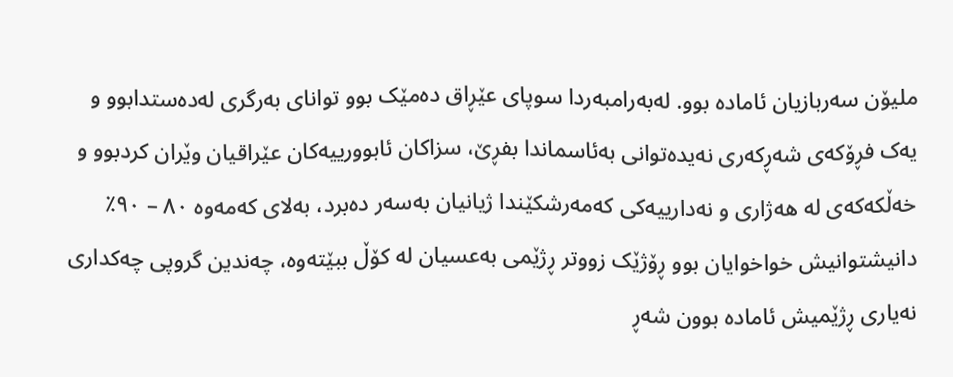ملیۆن سەربازیان ئامادە بوو. لەبەرامبەردا سوپای عێڕاق دەمێک بوو توانای بەرگری لەدەستدابوو و یەک فڕۆکەی شەڕکەری نەیدەتوانی بەئاسماندا بفڕێ، سزاکان ئابوورییەکان عێراقیان وێران کردبوو و خەڵکەکەی لە هەژاری و نەدارییەکی کەمەرشکێندا ژیانیان بەسەر دەبرد، بەلای کەمەوە ٨٠ – ٩٠٪ دانیشتوانیش خواخوایان بوو ڕۆژێک زووتر ڕژێمی بەعسیان لە کۆڵ ببێتەوە، چەندین گروپی چەکداری نەیاری ڕژێمیش ئامادە بوون شەڕ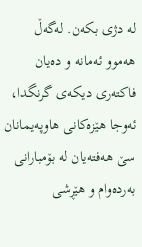لە دژی بکەن. لەگەڵ هەموو ئەمانە و دەیان فاکتەری دیکەی گرنگدا، ئەوجا هێزەکانی هاوپەیمانان سێ هەفتەیان لە بۆمبارانی بەردەوام و هێڕشی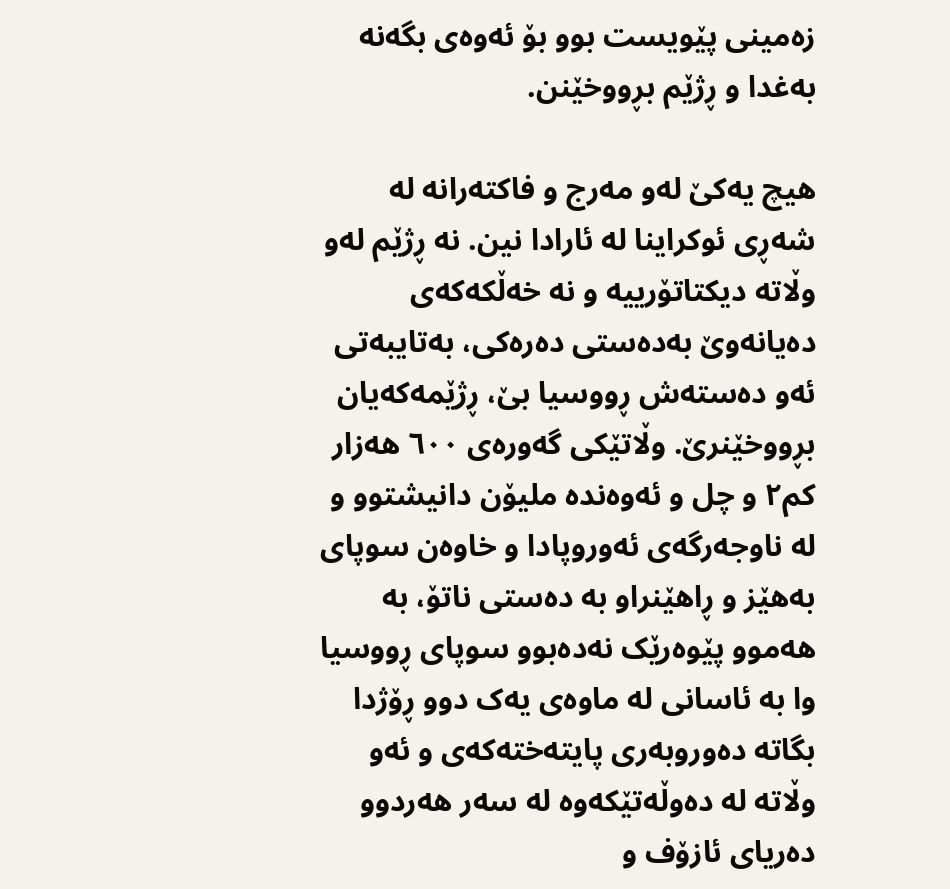زەمینی پێویست بوو بۆ ئەوەی بگەنە بەغدا و ڕژێم بڕووخێنن.

هیچ یەکێ لەو مەرج و فاکتەرانە لە شەڕی ئوکراینا لە ئارادا نین. نە ڕژێم لەو وڵاتە دیکتاتۆرییە و نە خەڵکەکەی دەیانەوێ بەدەستی دەرەکی، بەتایبەتی ئەو دەستەش ڕووسیا بێ، ڕژێمەکەیان بڕووخێنرێ. وڵاتێکی گەورەی ٦٠٠ هەزار کم٢ و چل و ئەوەندە ملیۆن دانیشتوو و لە ناوجەرگەی ئەوروپادا و خاوەن سوپای بەهێز و ڕاهێنراو بە دەستی ناتۆ، بە هەموو پێوەرێک نەدەبوو سوپای ڕووسیا وا بە ئاسانی لە ماوەی یەک دوو ڕۆژدا بگاتە دەوروبەری پایتەختەکەی و ئەو وڵاتە لە دەوڵەتێکەوە لە سەر هەردوو دەریای ئازۆف و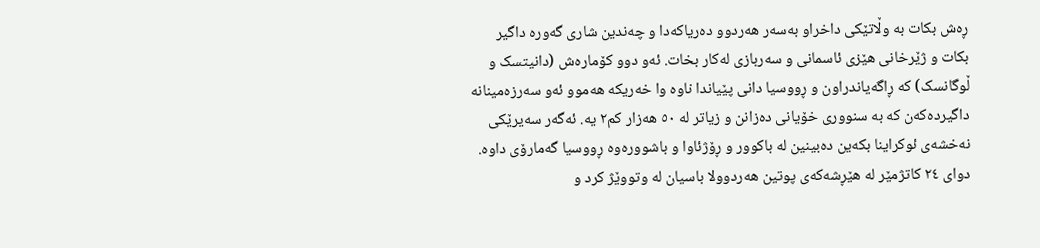ڕەش بکات بە وڵاتێکی داخراو بەسەر هەردوو دەریاکەدا و چەندین شاری گەورە داگیر بکات و ژێرخانی هێزی ئاسمانی و سەربازی لەکار بخات. ئەو دوو کۆمارەش (دانیتسک و ڵوگانسک) کە ڕاگەیاندراون و ڕووسیا دانی پێیاندا ناوە وا خەریکە هەموو ئەو سەرزەمینانە داگیردەکەن کە بە سنووری خۆیانی دەزانن و زیاتر لە ٥٠ هەزار کم٢ یە. ئەگەر سەیرێکی نەخشەی ئوکراینا بکەین دەبینین لە باکوور و ڕۆژئاوا و باشوورەوە ڕووسیا گەمارۆی داوە. دوای ٢٤ کاتژمێر لە هێڕشەکەی پوتین هەردوولا باسیان لە وتووێژ کرد و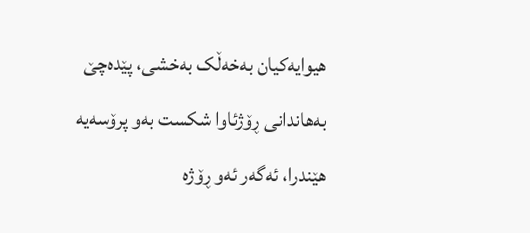هیوایەکیان بەخەڵک بەخشی، پێدەچێ بەهاندانی ڕۆژئاوا شکست بەو پرۆسەیە هێندرا، ئەگەر ئەو ڕۆژە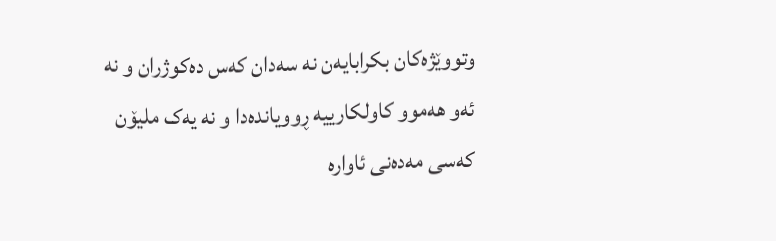وتووێژەکان بکرابایەن نە سەدان کەس دەکوژران و نە ئەو هەموو کاولکارییە ڕوویاندەدا و نە یەک ملیۆن کەسی مەدەنی ئاوارە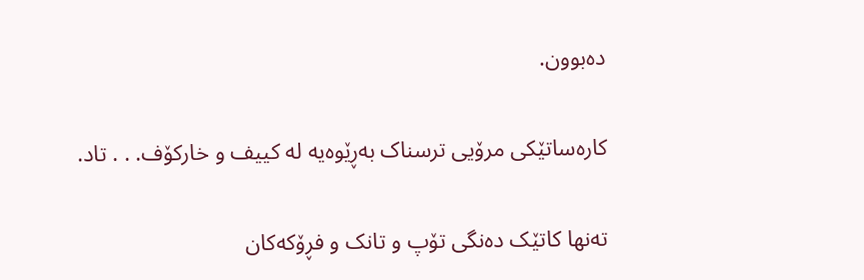دەبوون.

کارەساتێکی مرۆیی ترسناک بەڕێوەیە لە کییف و خارکۆف. . . تاد.

تەنها کاتێک دەنگی تۆپ و تانک و فڕۆکەکان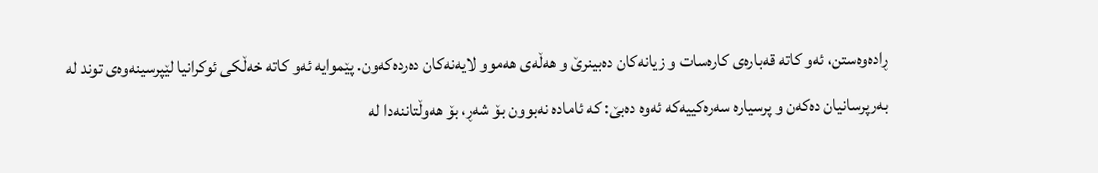ڕادەوەستن، ئەو کاتە قەبارەی کارەسات و زیانەکان دەبینرێ و هەڵەی هەموو لایەنەکان دەردەکەون. پێموایە ئەو کاتە خەڵکی ئوکرانیا لێپرسینەوەی توند لە بەرپرسانیان دەکەن و پرسیارە سەرەکییەکە ئەوە دەبێ: کە ئامادە نەبوون بۆ شەڕ، بۆ هەوڵتاننەدا لە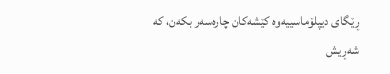ڕێگای دیپلۆماسییەوە کێشەکان چارەسەر بکەن، کە شەڕیش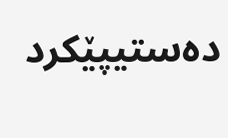دەستیپێکرد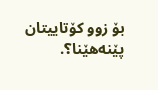بۆ زوو کۆتاییتان پێنەهێنا؟.